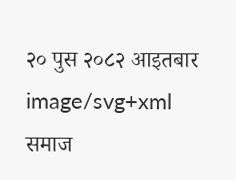२० पुस २०८२ आइतबार
image/svg+xml
समाज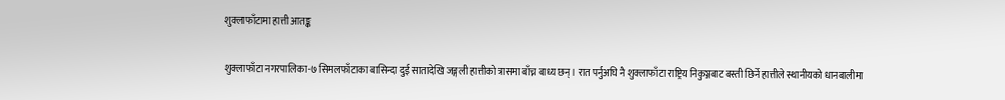शुक्लाफाँटामा हात्ती आतङ्क

शुक्लाफाँटा नगरपालिका-७ सिमलफाँटाका बासिन्दा दुई सातादेखि जङ्गली हात्तीको त्रासमा बाँच्न बाध्य छन्। रात पर्नुअघि नै शुक्लाफाँटा राष्ट्रिय निकुञ्जबाट बस्ती छिर्ने हात्तीले स्थानीयको धानबालीमा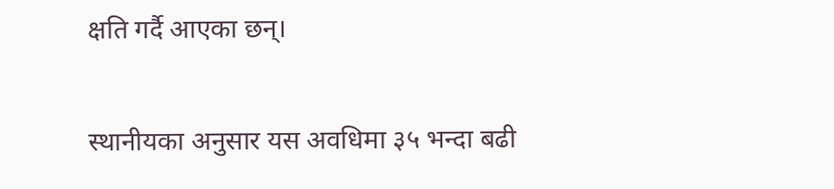क्षति गर्दै आएका छन्।

स्थानीयका अनुसार यस अवधिमा ३५ भन्दा बढी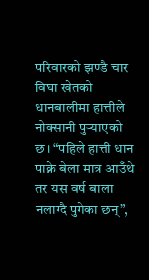परिवारको झण्डै चार विघा खेतको धानबालीमा हात्तीले नोक्सानी पुर्‍याएको छ। “पहिले हात्ती धान पाक्ने बेला मात्र आउँथे तर यस वर्ष बाला नलाग्दै पुगेका छन्”,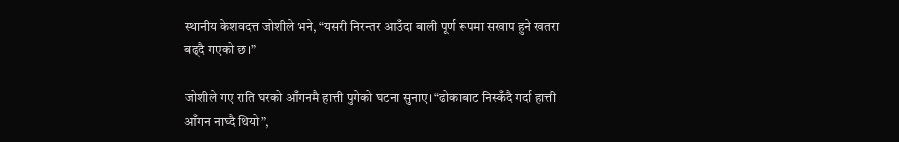स्थानीय केशवदत्त जोशीले भने, “यसरी निरन्तर आउँदा बाली पूर्ण रूपमा सखाप हुने खतरा बढ्दै गएको छ।”

जोशीले गए राति घरको आँगनमै हात्ती पुगेको घटना सुनाए। “ढोकाबाट निस्कँदै गर्दा हात्ती आँगन नाघ्दै थियो”,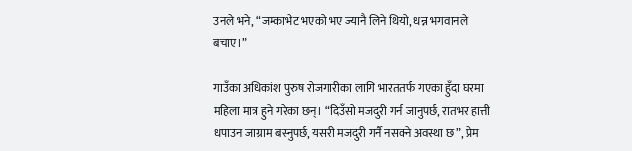उनले भने, “जम्काभेट भएको भए ज्यानै लिने थियो, धन्न भगवानले बचाए।”

गाउँका अधिकांश पुरुष रोजगारीका लागि भारततर्फ गएका हुँदा घरमा महिला मात्र हुने गरेका छन्। “दिउँसो मजदुरी गर्न जानुपर्छ, रातभर हात्ती धपाउन जाग्राम बस्नुपर्छ, यसरी मजदुरी गर्नै नसक्ने अवस्था छ”, प्रेम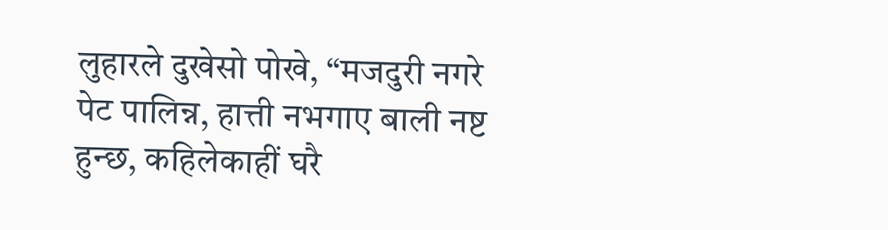लुहारले दुखेसो पोखे, “मजदुरी नगरे पेट पालिन्न, हात्ती नभगाए बाली नष्ट हुन्छ, कहिलेकाहीं घरै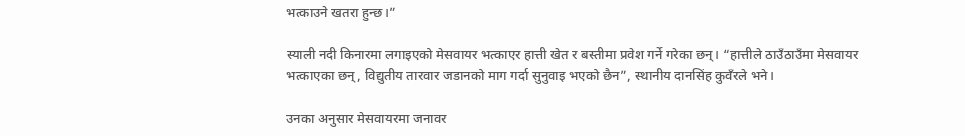भत्काउने खतरा हुन्छ।”

स्याली नदी किनारमा लगाइएको मेसवायर भत्काएर हात्ती खेत र बस्तीमा प्रवेश गर्ने गरेका छन्। “हात्तीले ठाउँठाउँमा मेसवायर भत्काएका छन्, विद्युतीय तारवार जडानको माग गर्दा सुनुवाइ भएको छैन”, स्थानीय दानसिंह कुवँरले भने।

उनका अनुसार मेसवायरमा जनावर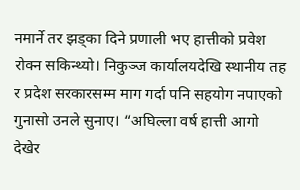नमार्ने तर झड्का दिने प्रणाली भए हात्तीको प्रवेश रोक्न सकिन्थ्यो। निकुञ्ज कार्यालयदेखि स्थानीय तह र प्रदेश सरकारसम्म माग गर्दा पनि सहयोग नपाएको गुनासो उनले सुनाए। “अघिल्ला वर्ष हात्ती आगो देखेर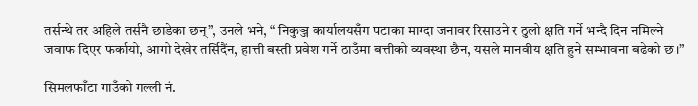तर्सन्थे तर अहिले तर्सनै छाडेका छन्”, उनले भने, “ निकुञ्ज कार्यालयसँग पटाका माग्दा जनावर रिसाउने र ठुलो क्षति गर्ने भन्दै दिन नमिल्ने जवाफ दिएर फर्कायो, आगो देखेर तर्सिदैंन, हात्ती बस्ती प्रवेश गर्ने ठाउँमा बत्तीको व्यवस्था छैन, यसले मानवीय क्षति हुने सम्भावना बढेको छ।”

सिमलफाँटा गाउँको गल्ली नं.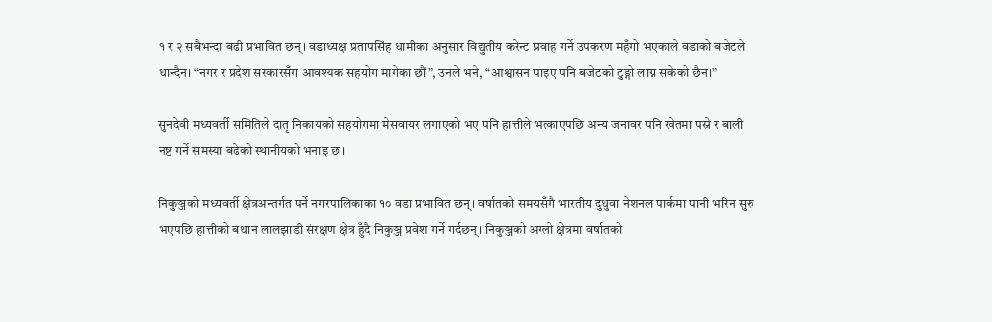१ र २ सबैभन्दा बढी प्रभावित छन्। वडाध्यक्ष प्रतापसिंह धामीका अनुसार विद्युतीय करेन्ट प्रवाह गर्ने उपकरण महँगो भएकाले वडाको बजेटले धान्दैन। “नगर र प्रदेश सरकारसँग आवश्यक सहयोग मागेका छौं”, उनले भने, “आश्वासन पाइए पनि बजेटको टुङ्गो लाग्न सकेको छैन।”

सुनदेवी मध्यवर्ती समितिले दातृ निकायको सहयोगमा मेसवायर लगाएको भए पनि हात्तीले भत्काएपछि अन्य जनावर पनि खेतमा पस्ने र बाली नष्ट गर्ने समस्या बढेको स्थानीयको भनाइ छ।

निकुञ्जको मध्यवर्ती क्षेत्रअन्तर्गत पर्ने नगरपालिकाका १० वडा प्रभावित छन्। वर्षातको समयसँगै भारतीय दुधुवा नेशनल पार्कमा पानी भरिन सुरु भएपछि हात्तीको बथान लालझाडी संरक्षण क्षेत्र हुँदै निकुञ्ज प्रवेश गर्ने गर्दछन्। निकुञ्जको अग्लो क्षेत्रमा वर्षातको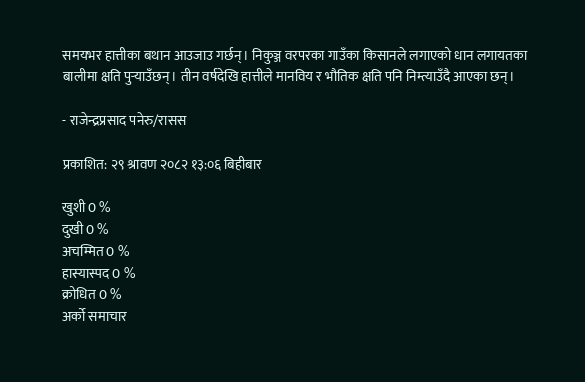समयभर हात्तीका बथान आउजाउ गर्छन्। निकुञ्ज वरपरका गाउँका किसानले लगाएको धान लगायतका बालीमा क्षति पुर्‍याउँछन्। तीन वर्षदेखि हात्तीले मानविय र भौतिक क्षति पनि निम्त्याउँदै आएका छन्।

- राजेन्द्रप्रसाद पनेरु/रासस

प्रकाशित: २९ श्रावण २०८२ १३:०६ बिहीबार

खुशी 0 %
दुखी 0 %
अचम्मित 0 %
हास्यास्पद 0 %
क्रोधित 0 %
अर्को समाचार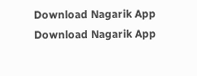Download Nagarik App
Download Nagarik App